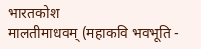भारतकोश
मालतीमाधवम् (महाकवि भवभूति -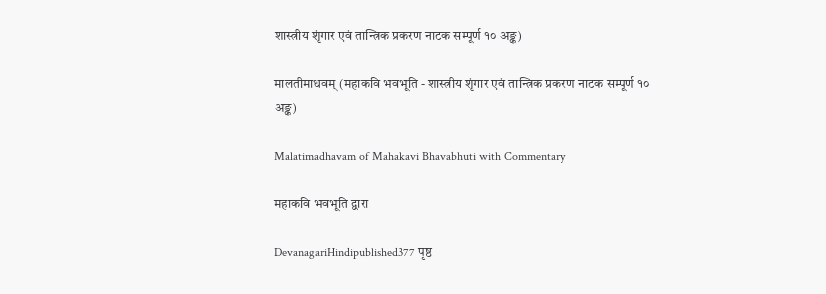शास्त्रीय शृंगार एवं तान्त्रिक प्रकरण नाटक सम्पूर्ण १० अङ्क)

मालतीमाधवम् (महाकवि भवभूति - शास्त्रीय शृंगार एवं तान्त्रिक प्रकरण नाटक सम्पूर्ण १० अङ्क)

Malatimadhavam of Mahakavi Bhavabhuti with Commentary

महाकवि भवभूति द्वारा

DevanagariHindipublished377 पृष्ठ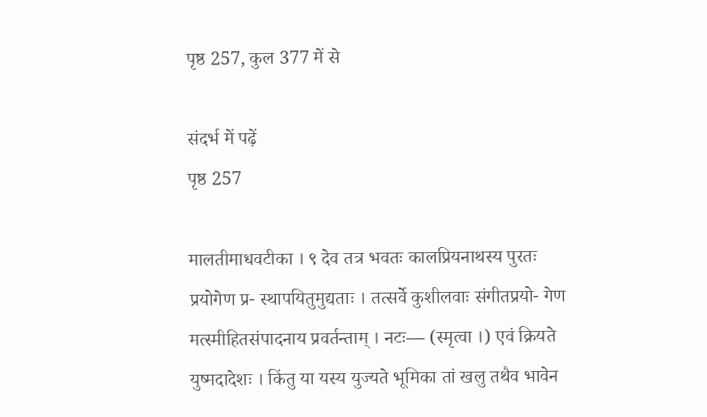पृष्ठ 257, कुल 377 में से

संदर्भ में पढ़ें
पृष्ठ 257

मालतीमाधवटीका । ९ देव तत्र भवतः कालप्रियनाथस्य पुरतः प्रयोगेण प्र- स्थापयितुमुद्यताः । तत्सर्वे कुशीलवाः संगीतप्रयो- गेण मत्स्मीहितसंपादनाय प्रवर्तन्ताम् । नटः— (स्मृत्वा ।) एवं क्रियते युष्मदादेशः । किंतु या यस्य युज्यते भूमिका तां खलु तथैव भावेन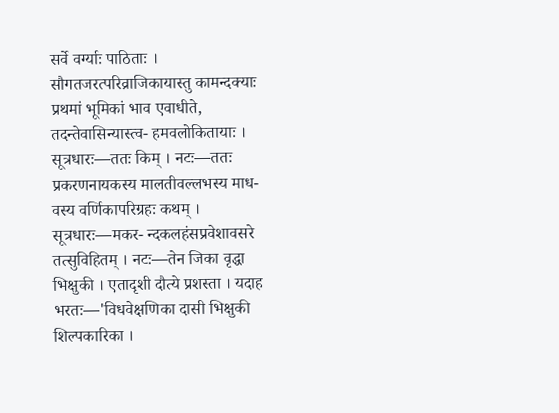सर्वे वर्ग्याः पाठिताः । सौगतजरत्परिव्राजिकायास्तु कामन्दक्याः प्रथमां भूमिकां भाव एवाधीते, तदन्तेवासिन्यास्त्व- हमवलोकितायाः । सूत्रधारः—ततः किम् । नटः—ततः प्रकरणनायकस्य मालतीवल्लभस्य माध- वस्य वर्णिकापरिग्रहः कथम् । सूत्रधारः—मकर- न्दकलहंसप्रवेशावसरे तत्सुविहितम् । नटः—तेन जिका वृद्धा भिक्षुकी । एतादृशी दौत्ये प्रशस्ता । यदाह भरतः—'विधवेक्षणिका दासी भिक्षुकी शिल्पकारिका ।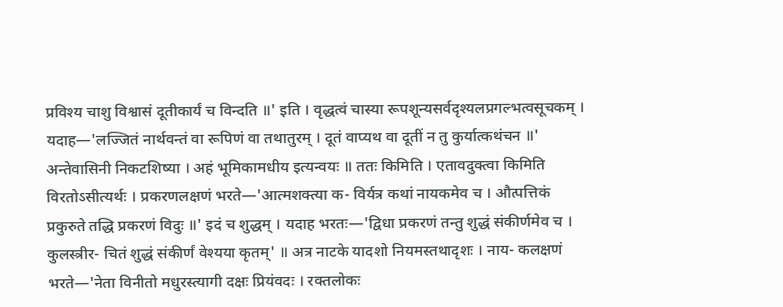प्रविश्य चाशु विश्वासं दूतीकार्यं च विन्दति ॥' इति । वृद्धत्वं चास्या रूपशून्यसर्वदृश्यलप्रगल्भत्वसूचकम् । यदाह—'लज्जितं नार्थवन्तं वा रूपिणं वा तथातुरम् । दूतं वाप्यथ वा दूतीं न तु कुर्यात्कथंचन ॥' अन्तेवासिनी निकटशिष्या । अहं भूमिकामधीय इत्यन्वयः ॥ ततः किमिति । एतावदुक्त्वा किमिति विरतोऽसीत्यर्थः । प्रकरणलक्षणं भरते—'आत्मशक्त्या क- विर्यत्र कथां नायकमेव च । औत्पत्तिकं प्रकुरुते तद्धि प्रकरणं विदुः ॥' इदं च शुद्धम् । यदाह भरतः—'द्विधा प्रकरणं तन्तु शुद्धं संकीर्णमेव च । कुलस्त्रीर- चितं शुद्धं संकीर्णं वेश्यया कृतम्' ॥ अत्र नाटके यादशो नियमस्तथादृशः । नाय- कलक्षणं भरते—'नेता विनीतो मधुरस्त्यागी दक्षः प्रियंवदः । रक्तलोकः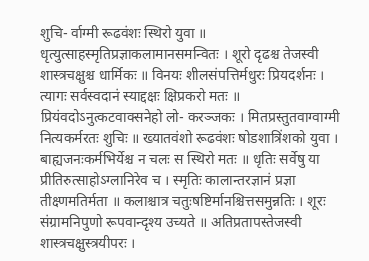शुचि- र्वाग्मी रूढवंशः स्थिरो युवा ॥ धृत्युत्साहस्मृतिप्रज्ञाकलामानसमन्वितः । शूरो दृढश्च तेजस्वी शास्त्रचक्षुश्च धार्मिकः ॥ विनयः शीलसंपत्तिर्मधुरः प्रियदर्शनः । त्यागः सर्वस्वदानं स्याद्दक्षः क्षिप्रकरो मतः ॥ प्रियंवदोऽनुत्कटवाक्सनेहो लो- करञ्जकः । मितप्रस्तुतवाग्वाग्मी नित्यकर्मरतः शुचिः ॥ ख्यातवंशो रूढवंशः षोडशात्रिंशको युवा । बाह्यजनःकर्मभिर्येश्च न चलः स स्थिरो मतः ॥ धृतिः सर्वेषु या प्रीतिरुत्साहोऽग्लानिरेव च । स्मृतिः कालान्तरज्ञानं प्रज्ञा तीक्ष्णमतिर्मता ॥ कलाश्चात्र चतुःषष्टिर्मानश्चित्तसमुन्नतिः । शूरः संग्रामनिपुणो रूपवान्दृश्य उच्यते ॥ अतिप्रतापस्तेजस्वी शास्त्रचक्षुस्त्रयीपरः ।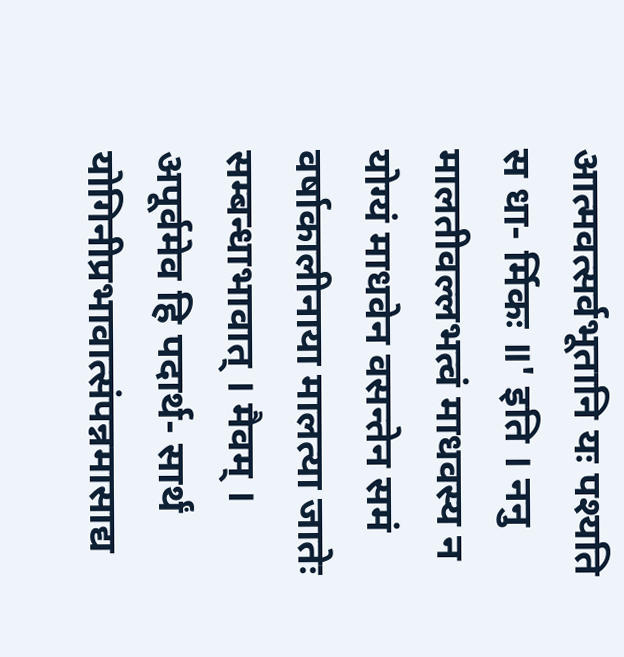आत्मवत्सर्वभूतानि यः पश्यति स धा- र्मिकः ॥' इति । ननु मालतीवल्लभत्वं माधवस्य न योग्यं माधवेन वसन्तेन समं वर्षाकालीनाया मालत्या जातेः सम्बन्धाभावात् । मैवम् । अपूर्वमेव हि पदार्थ- सार्थं योगिनीप्रभावात्संपन्नमासाद्य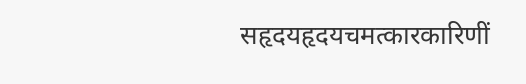सहृदयहृदयचमत्कारकारिणीं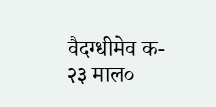वैदग्धीमेव क- २३ माल०